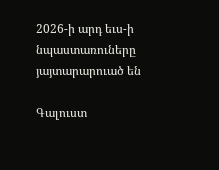2026-ի արդ եւս-ի նպաստառուները յայտարարուած են

Գալուստ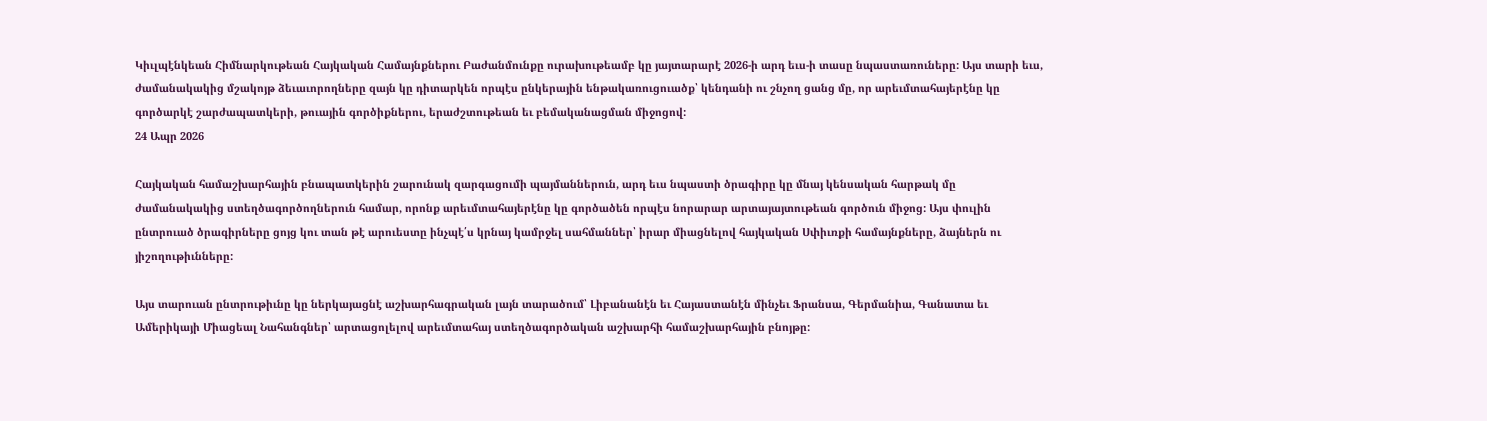Կիւլպէնկեան Հիմնարկութեան Հայկական Համայնքներու Բաժանմունքը ուրախութեամբ կը յայտարարէ 2026-ի արդ եւս-ի տասը նպաստառուները: Այս տարի եւս, ժամանակակից մշակոյթ ձեւաւորողները զայն կը դիտարկեն որպէս ընկերային ենթակառուցուածք՝ կենդանի ու շնչող ցանց մը, որ արեւմտահայերէնը կը գործարկէ շարժապատկերի, թուային գործիքներու, երաժշտութեան եւ բեմականացման միջոցով:
24 Ապր 2026

Հայկական համաշխարհային բնապատկերին շարունակ զարգացումի պայմաններուն, արդ եւս նպաստի ծրագիրը կը մնայ կենսական հարթակ մը ժամանակակից ստեղծագործողներուն համար, որոնք արեւմտահայերէնը կը գործածեն որպէս նորարար արտայայտութեան գործուն միջոց: Այս փուլին ընտրուած ծրագիրները ցոյց կու տան թէ արուեստը ինչպէ՛ս կրնայ կամրջել սահմաններ՝ իրար միացնելով հայկական Սփիւռքի համայնքները, ձայներն ու յիշողութիւնները:

Այս տարուան ընտրութիւնը կը ներկայացնէ աշխարհագրական լայն տարածում՝ Լիբանանէն եւ Հայաստանէն մինչեւ Ֆրանսա, Գերմանիա, Գանատա եւ Ամերիկայի Միացեալ Նահանգներ՝ արտացոլելով արեւմտահայ ստեղծագործական աշխարհի համաշխարհային բնոյթը: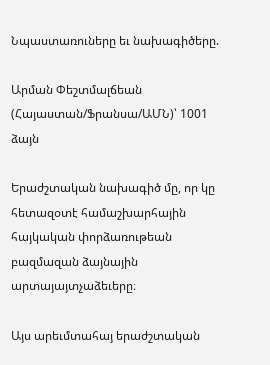Նպաստառուները եւ նախագիծերը.

Արման Փեշտմալճեան (Հայաստան/Ֆրանսա/ԱՄՆ)՝ 1001 ձայն

Երաժշտական նախագիծ մը, որ կը հետազօտէ համաշխարհային հայկական փորձառութեան բազմազան ձայնային արտայայտչաձեւերը։

Այս արեւմտահայ երաժշտական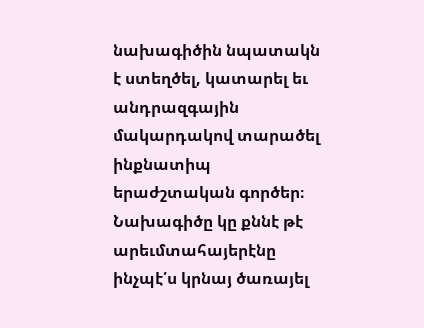նախագիծին նպատակն է ստեղծել, կատարել եւ անդրազգային մակարդակով տարածել ինքնատիպ երաժշտական գործեր։ Նախագիծը կը քննէ թէ արեւմտահայերէնը ինչպէ՛ս կրնայ ծառայել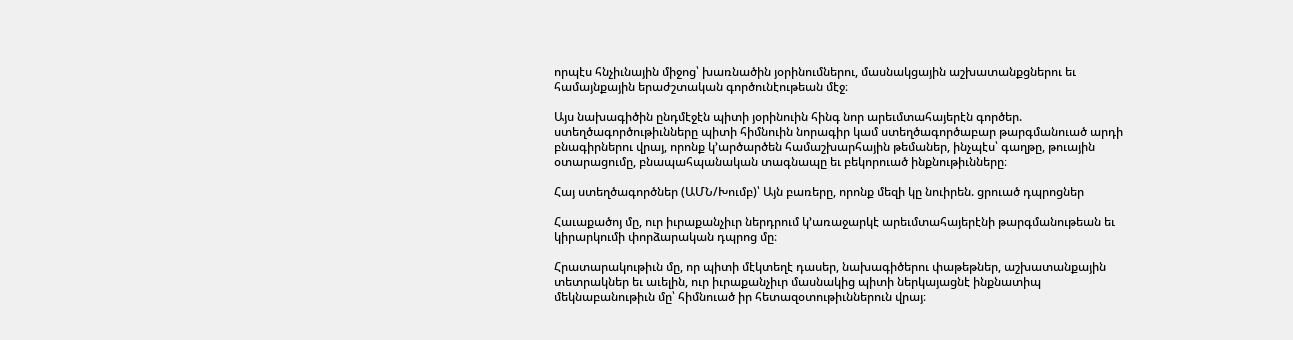որպէս հնչիւնային միջոց՝ խառնածին յօրինումներու, մասնակցային աշխատանքցներու եւ համայնքային երաժշտական գործունէութեան մէջ։

Այս նախագիծին ընդմէջէն պիտի յօրինուին հինգ նոր արեւմտահայերէն գործեր. ստեղծագործութիւնները պիտի հիմնուին նորագիր կամ ստեղծագործաբար թարգմանուած արդի բնագիրներու վրայ, որոնք կ’արծարծեն համաշխարհային թեմաներ, ինչպէս՝ գաղթը, թուային օտարացումը, բնապահպանական տագնապը եւ բեկորուած ինքնութիւնները։

Հայ ստեղծագործներ (ԱՄՆ/Խումբ)՝ Այն բառերը, որոնք մեզի կը նուիրեն. ցրուած դպրոցներ

Հաւաքածոյ մը, ուր իւրաքանչիւր ներդրում կ’առաջարկէ արեւմտահայերէնի թարգմանութեան եւ կիրարկումի փորձարական դպրոց մը։

Հրատարակութիւն մը, որ պիտի մէկտեղէ դասեր, նախագիծերու փաթեթներ, աշխատանքային տետրակներ եւ աւելին, ուր իւրաքանչիւր մասնակից պիտի ներկայացնէ ինքնատիպ մեկնաբանութիւն մը՝ հիմնուած իր հետազօտութիւններուն վրայ։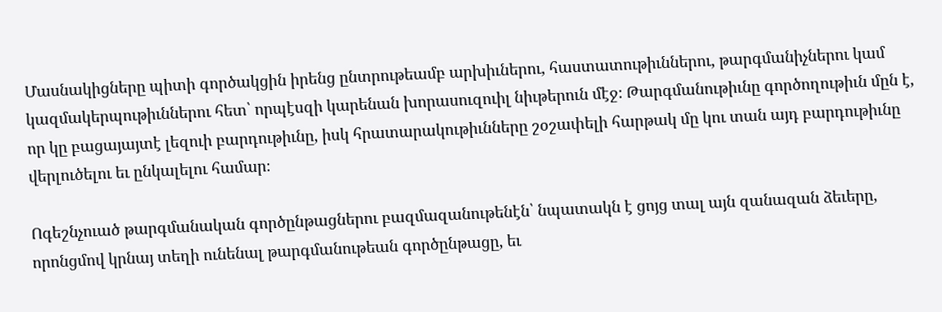Մասնակիցները պիտի գործակցին իրենց ընտրութեամբ արխիւներու, հաստատութիւններու, թարգմանիչներու կամ կազմակերպութիւններու հետ՝ որպէսզի կարենան խորասուզուիլ նիւթերուն մէջ։ Թարգմանութիւնը գործողութիւն մըն է, որ կը բացայայտէ լեզուի բարդութիւնը, իսկ հրատարակութիւնները շօշափելի հարթակ մը կու տան այդ բարդութիւնը վերլուծելու եւ ընկալելու համար։

Ոգեշնչուած թարգմանական գործընթացներու բազմազանութենէն՝ նպատակն է ցոյց տալ այն զանազան ձեւերը, որոնցմով կրնայ տեղի ունենալ թարգմանութեան գործընթացը, եւ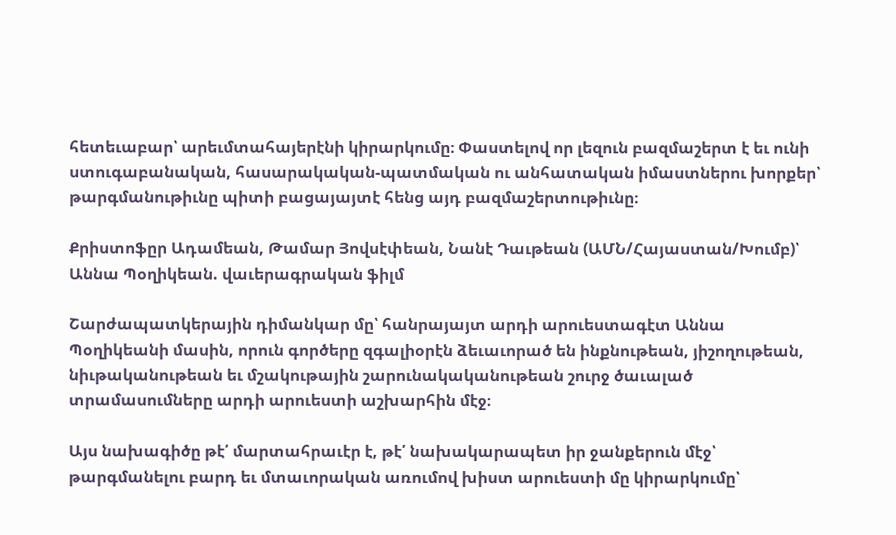հետեւաբար՝ արեւմտահայերէնի կիրարկումը։ Փաստելով որ լեզուն բազմաշերտ է եւ ունի ստուգաբանական, հասարակական-պատմական ու անհատական իմաստներու խորքեր՝ թարգմանութիւնը պիտի բացայայտէ հենց այդ բազմաշերտութիւնը։

Քրիստոֆըր Ադամեան, Թամար Յովսէփեան, Նանէ Դաւթեան (ԱՄՆ/Հայաստան/Խումբ)՝ Աննա Պօղիկեան. վաւերագրական ֆիլմ

Շարժապատկերային դիմանկար մը՝ հանրայայտ արդի արուեստագէտ Աննա Պօղիկեանի մասին, որուն գործերը զգալիօրէն ձեւաւորած են ինքնութեան, յիշողութեան, նիւթականութեան եւ մշակութային շարունակականութեան շուրջ ծաւալած տրամասումները արդի արուեստի աշխարհին մէջ։

Այս նախագիծը թէ՛ մարտահրաւէր է, թէ՛ նախակարապետ իր ջանքերուն մէջ՝ թարգմանելու բարդ եւ մտաւորական առումով խիստ արուեստի մը կիրարկումը՝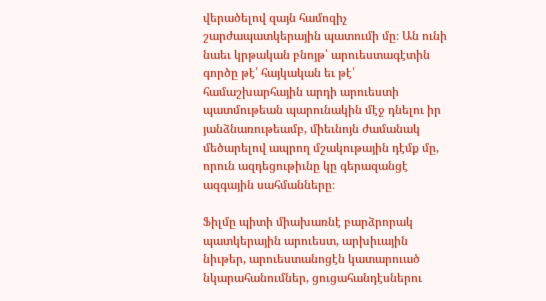վերածելով զայն համոզիչ շարժապատկերային պատումի մը։ Ան ունի նաեւ կրթական բնոյթ՝ արուեստագէտին գործը թէ՛ հայկական եւ թէ՛ համաշխարհային արդի արուեստի պատմութեան պարունակին մէջ դնելու իր յանձնառութեամբ, միեւնոյն ժամանակ մեծարելով ապրող մշակութային դէմք մը, որուն ազդեցութիւնը կը գերազանցէ ազգային սահմանները։

Ֆիլմը պիտի միախառնէ բարձրորակ պատկերային արուեստ, արխիւային նիւթեր, արուեստանոցէն կատարուած նկարահանումներ, ցուցահանդէսներու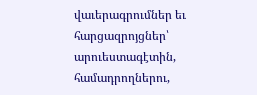վաւերագրումներ եւ հարցազրոյցներ՝ արուեստագէտին, համադրողներու,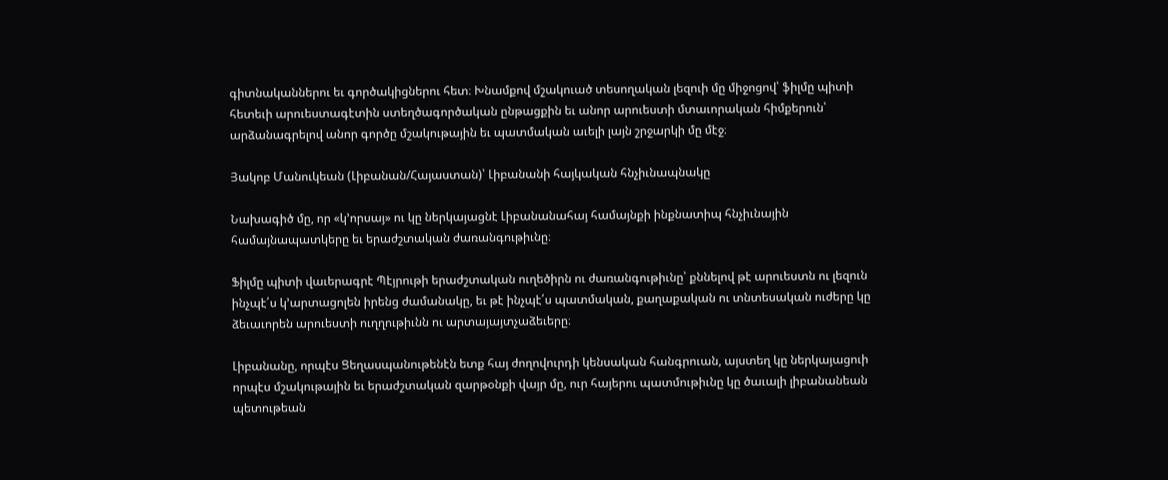գիտնականներու եւ գործակիցներու հետ։ Խնամքով մշակուած տեսողական լեզուի մը միջոցով՝ ֆիլմը պիտի հետեւի արուեստագէտին ստեղծագործական ընթացքին եւ անոր արուեստի մտաւորական հիմքերուն՝ արձանագրելով անոր գործը մշակութային եւ պատմական աւելի լայն շրջարկի մը մէջ։

Յակոբ Մանուկեան (Լիբանան/Հայաստան)՝ Լիբանանի հայկական հնչիւնապնակը

Նախագիծ մը, որ «կ՚որսայ» ու կը ներկայացնէ Լիբանանահայ համայնքի ինքնատիպ հնչիւնային համայնապատկերը եւ երաժշտական ժառանգութիւնը։

Ֆիլմը պիտի վաւերագրէ Պէյրութի երաժշտական ուղեծիրն ու ժառանգութիւնը՝ քննելով թէ արուեստն ու լեզուն ինչպէ՛ս կ’արտացոլեն իրենց ժամանակը, եւ թէ ինչպէ՛ս պատմական, քաղաքական ու տնտեսական ուժերը կը ձեւաւորեն արուեստի ուղղութիւնն ու արտայայտչաձեւերը։

Լիբանանը, որպէս Ցեղասպանութենէն ետք հայ ժողովուրդի կենսական հանգրուան, այստեղ կը ներկայացուի որպէս մշակութային եւ երաժշտական զարթօնքի վայր մը, ուր հայերու պատմութիւնը կը ծաւալի լիբանանեան պետութեան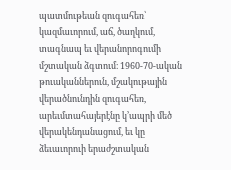պատմութեան զուգահեռ՝ կազմաւորում, աճ, ծաղկում, տագնապ եւ վերանորոգումի մշտական ձգտում։ 1960-70-ական թուականներուն, մշակութային վերածնունդին զուգահեռ, արեւմտահայերէնը կ’ապրի մեծ վերակենդանացում, եւ կը ձեւաւորուի երաժշտական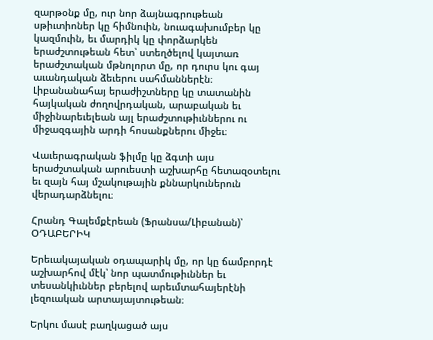զարթօնք մը, ուր նոր ձայնագրութեան սթիւտիոներ կը հիմնուին, նուագախումբեր կը կազմուին, եւ մարդիկ կը փորձարկեն երաժշտութեան հետ՝ ստեղծելով կայտառ երաժշտական մթնոլորտ մը, որ դուրս կու գայ աւանդական ձեւերու սահմաններէն։ Լիբանանահայ երաժիշտները կը տատանին հայկական ժողովրդական, արաբական եւ միջինարեւելեան այլ երաժշտութիւններու ու միջազգային արդի հոսանքներու միջեւ։

Վաւերագրական ֆիլմը կը ձգտի այս երաժշտական արուեստի աշխարհը հետազօտելու եւ զայն հայ մշակութային քննարկուներուն վերադարձնելու։

Հրանդ Գալեմքէրեան (Ֆրանսա/Լիբանան)՝ ՕԴԱԲԵՐԻԿ

Երեւակայական օդապարիկ մը, որ կը ճամբորդէ աշխարհով մէկ՝ նոր պատմութիւններ եւ տեսանկիւններ բերելով արեւմտահայերէնի լեզուական արտայայտութեան։

Երկու մասէ բաղկացած այս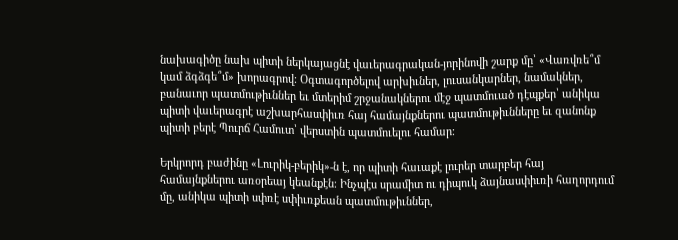նախագիծը նախ պիտի ներկայացնէ վաւերագրական-յորինովի շարք մը՝ «Վառվռե՞մ կամ ձգձգե՞մ» խորագրով։ Օգտագործելով արխիւներ, լուսանկարներ, նամակներ, բանաւոր պատմութիւններ եւ մտերիմ շրջանակներու մէջ պատմուած դէպքեր՝ անիկա պիտի վաւերագրէ աշխարհասփիւռ հայ համայնքներու պատմութիւնները եւ զանոնք պիտի բերէ Պուրճ Համուտ՝ վերստին պատմուելու համար։

Երկրորդ բաժինը «Լուրիկ-բերիկ»-ն է, որ պիտի հաւաքէ լուրեր տարբեր հայ համայնքներու առօրեայ կեանքէն։ Ինչպէս սրամիտ ու դիպուկ ձայնասփիւռի հաղորդում մը, անիկա պիտի սփռէ սփիւռքեան պատմութիւններ,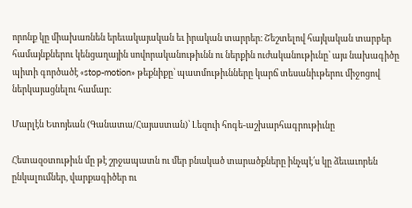որոնք կը միախառնեն երեւակայական եւ իրական տարրեր։ Շեշտելով հայկական տարբեր համայնքներու կենցաղային սովորականութիւնն ու ներքին ուժականութիւնը՝ այս նախագիծը պիտի գործածէ «stop-motion» թեքնիքը՝ պատմութիւնները կարճ տեսանիւթերու միջոցով ներկայացնելու համար։

Մարլէն Ետոյեան (Գանատա/Հայաստան)՝ Լեզուի հոգե-աշխարհագրութիւնը

Հետազօտութիւն մը թէ շրջապատն ու մեր բնակած տարածքները ինչպէ՛ս կը ձեւաւորեն ընկալումներ, վարքագիծեր ու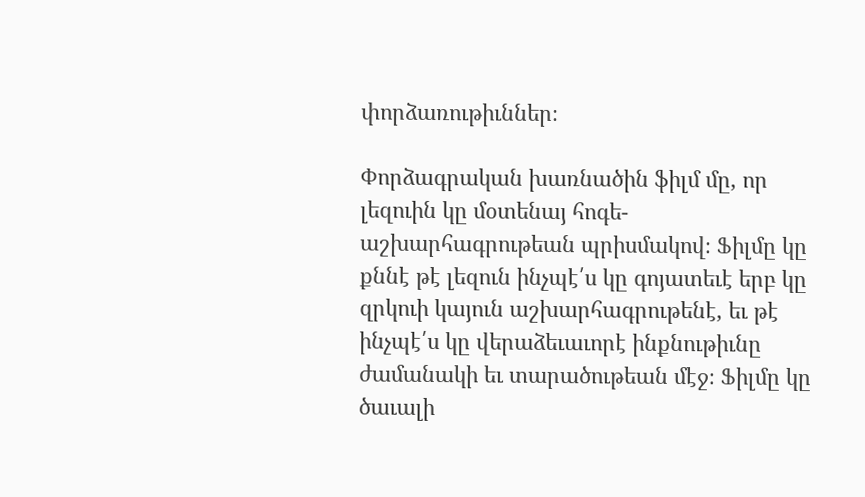փորձառութիւններ։

Փորձագրական խառնածին ֆիլմ մը, որ լեզուին կը մօտենայ հոգե-աշխարհագրութեան պրիսմակով։ Ֆիլմը կը քննէ թէ լեզուն ինչպէ՛ս կը գոյատեւէ երբ կը զրկուի կայուն աշխարհագրութենէ, եւ թէ ինչպէ՛ս կը վերաձեւաւորէ ինքնութիւնը ժամանակի եւ տարածութեան մէջ։ Ֆիլմը կը ծաւալի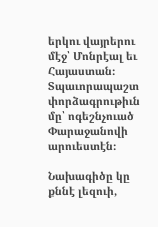երկու վայրերու մէջ՝ Մոնրէալ եւ Հայաստան։ Տպաւորապաշտ փորձագրութիւն մը՝ ոգեշնչուած Փարաջանովի արուեստէն։

Նախագիծը կը քննէ լեզուի,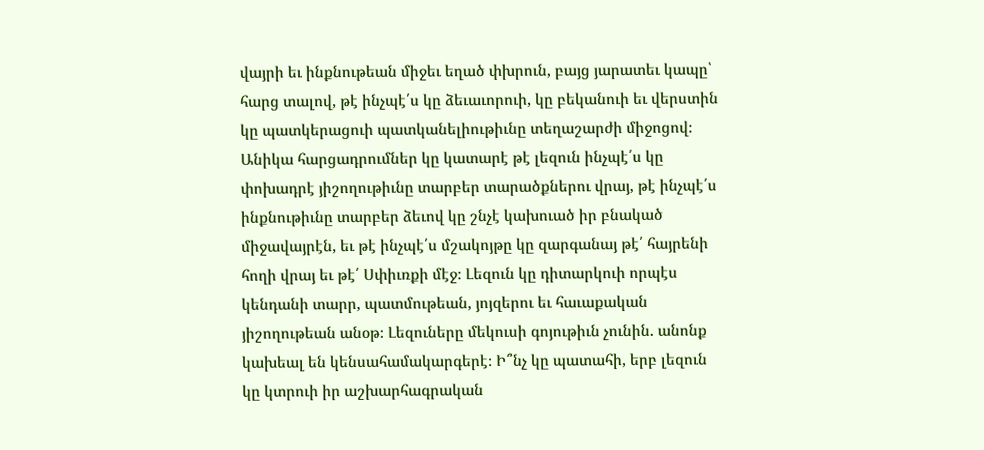վայրի եւ ինքնութեան միջեւ եղած փխրուն, բայց յարատեւ կապը՝ հարց տալով, թէ ինչպէ՛ս կը ձեւաւորուի, կը բեկանուի եւ վերստին կը պատկերացուի պատկանելիութիւնը տեղաշարժի միջոցով։ Անիկա հարցադրումներ կը կատարէ թէ լեզուն ինչպէ՛ս կը փոխադրէ յիշողութիւնը տարբեր տարածքներու վրայ, թէ ինչպէ՛ս ինքնութիւնը տարբեր ձեւով կը շնչէ կախուած իր բնակած միջավայրէն, եւ թէ ինչպէ՛ս մշակոյթը կը զարգանայ թէ՛ հայրենի հողի վրայ եւ թէ՛ Սփիւռքի մէջ։ Լեզուն կը դիտարկուի որպէս կենդանի տարր, պատմութեան, յոյզերու եւ հաւաքական յիշողութեան անօթ։ Լեզուները մեկուսի գոյութիւն չունին. անոնք կախեալ են կենսահամակարգերէ։ Ի՞նչ կը պատահի, երբ լեզուն կը կտրուի իր աշխարհագրական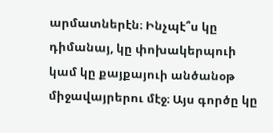արմատներէն։ Ինչպէ՞ս կը դիմանայ, կը փոխակերպուի կամ կը քայքայուի անծանօթ միջավայրերու մէջ։ Այս գործը կը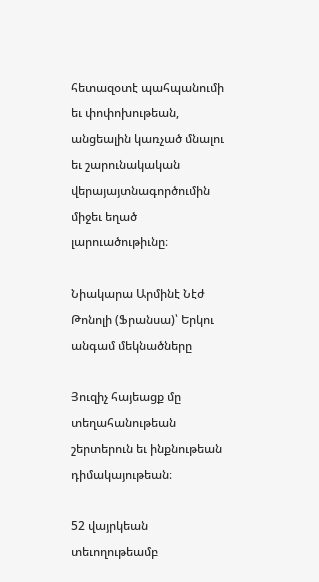հետազօտէ պահպանումի եւ փոփոխութեան, անցեալին կառչած մնալու եւ շարունակական վերայայտնագործումին միջեւ եղած լարուածութիւնը։

Նիակարա Արմինէ Նէժ Թոնոլի (Ֆրանսա)՝ Երկու անգամ մեկնածները

Յուզիչ հայեացք մը տեղահանութեան շերտերուն եւ ինքնութեան դիմակայութեան։

52 վայրկեան տեւողութեամբ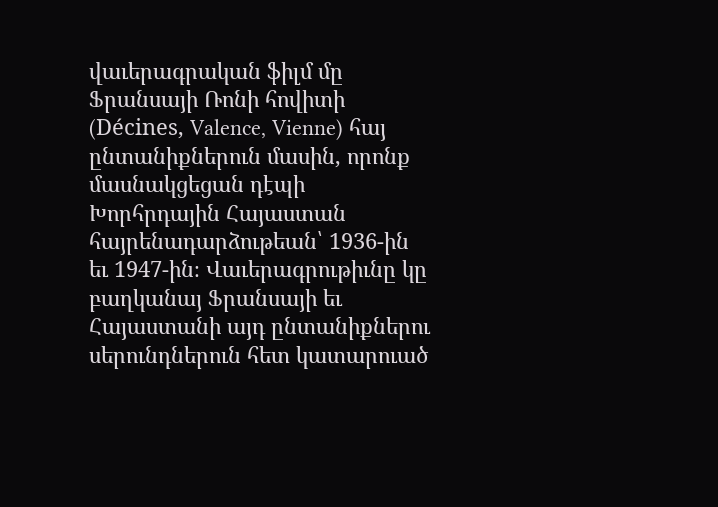վաւերագրական ֆիլմ մը Ֆրանսայի Ռոնի հովիտի (Décines, Valence, Vienne) հայ ընտանիքներուն մասին, որոնք մասնակցեցան դէպի Խորհրդային Հայաստան հայրենադարձութեան՝ 1936-ին եւ 1947-ին։ Վաւերագրութիւնը կը բաղկանայ Ֆրանսայի եւ Հայաստանի այդ ընտանիքներու սերունդներուն հետ կատարուած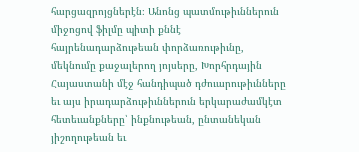հարցազրոյցներէն։ Անոնց պատմութիւններուն միջոցով ֆիլմը պիտի քննէ հայրենադարձութեան փորձառութիւնը, մեկնումը քաջալերող յոյսերը, Խորհրդային Հայաստանի մէջ հանդիպած դժուարութիւնները եւ այս իրադարձութիւններուն երկարաժամկէտ հետեւանքները՝ ինքնութեան, ընտանեկան յիշողութեան եւ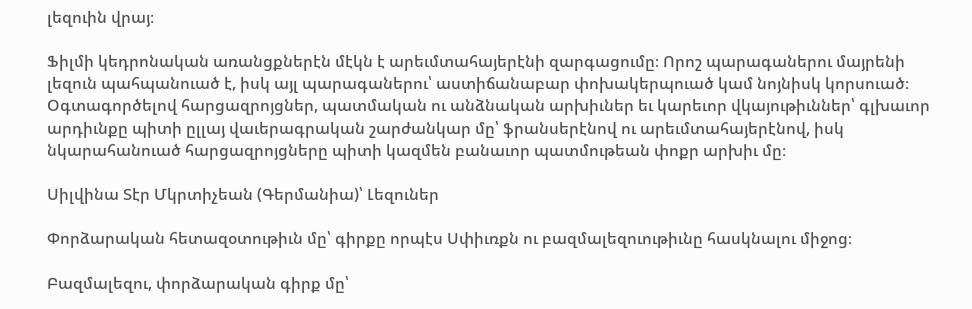լեզուին վրայ։

Ֆիլմի կեդրոնական առանցքներէն մէկն է արեւմտահայերէնի զարգացումը։ Որոշ պարագաներու մայրենի լեզուն պահպանուած է, իսկ այլ պարագաներու՝ աստիճանաբար փոխակերպուած կամ նոյնիսկ կորսուած։ Օգտագործելով հարցազրոյցներ, պատմական ու անձնական արխիւներ եւ կարեւոր վկայութիւններ՝ գլխաւոր արդիւնքը պիտի ըլլայ վաւերագրական շարժանկար մը՝ ֆրանսերէնով ու արեւմտահայերէնով, իսկ նկարահանուած հարցազրոյցները պիտի կազմեն բանաւոր պատմութեան փոքր արխիւ մը։

Սիլվինա Տէր Մկրտիչեան (Գերմանիա)՝ Լեզուներ

Փորձարական հետազօտութիւն մը՝ գիրքը որպէս Սփիւռքն ու բազմալեզուութիւնը հասկնալու միջոց։

Բազմալեզու, փորձարական գիրք մը՝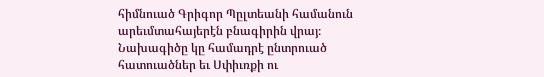հիմնուած Գրիգոր Պըլտեանի համանուն արեւմտահայերէն բնագիրին վրայ։ Նախագիծը կը համադրէ ընտրուած հատուածներ եւ Սփիւռքի ու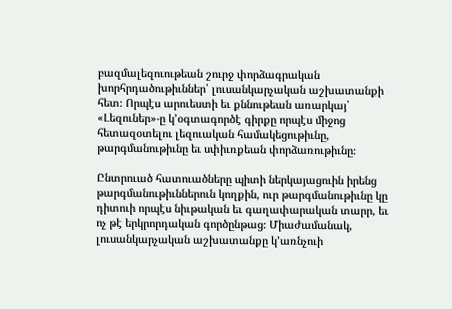բազմալեզուութեան շուրջ փորձագրական խորհրդածութիւններ՝ լուսանկարչական աշխատանքի հետ։ Որպէս արուեստի եւ քննութեան առարկայ՝ «Լեզուներ»-ը կ’օգտագործէ գիրքը որպէս միջոց հետազօտելու լեզուական համակեցութիւնը, թարգմանութիւնը եւ սփիւռքեան փորձառութիւնը։

Ընտրուած հատուածները պիտի ներկայացուին իրենց թարգմանութիւններուն կողքին, ուր թարգմանութիւնը կը դիտուի որպէս նիւթական եւ գաղափարական տարր, եւ ոչ թէ երկրորդական գործընթաց։ Միաժամանակ, լուսանկարչական աշխատանքը կ’առնչուի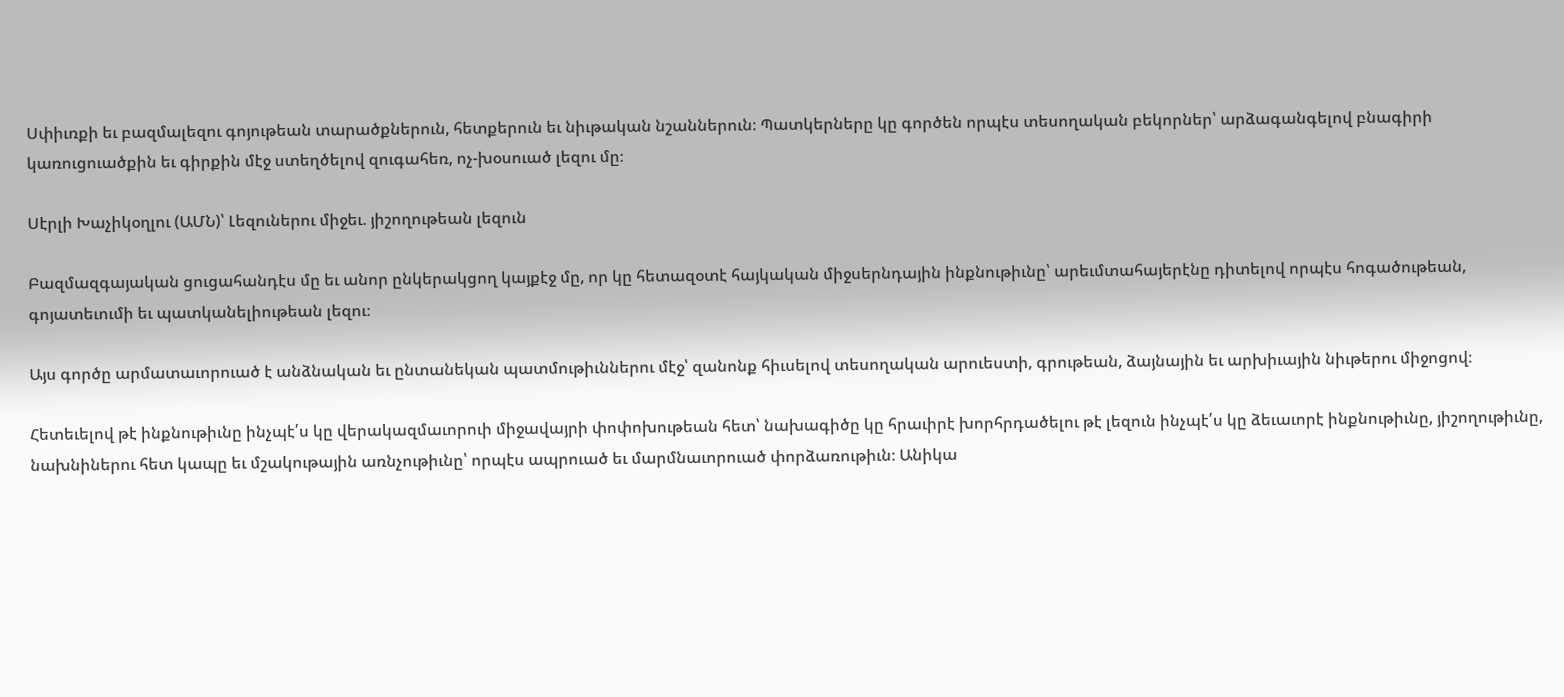Սփիւռքի եւ բազմալեզու գոյութեան տարածքներուն, հետքերուն եւ նիւթական նշաններուն։ Պատկերները կը գործեն որպէս տեսողական բեկորներ՝ արձագանգելով բնագիրի կառուցուածքին եւ գիրքին մէջ ստեղծելով զուգահեռ, ոչ-խօսուած լեզու մը։

Սէրլի Խաչիկօղլու (ԱՄՆ)՝ Լեզուներու միջեւ. յիշողութեան լեզուն

Բազմազգայական ցուցահանդէս մը եւ անոր ընկերակցող կայքէջ մը, որ կը հետազօտէ հայկական միջսերնդային ինքնութիւնը՝ արեւմտահայերէնը դիտելով որպէս հոգածութեան, գոյատեւումի եւ պատկանելիութեան լեզու։

Այս գործը արմատաւորուած է անձնական եւ ընտանեկան պատմութիւններու մէջ՝ զանոնք հիւսելով տեսողական արուեստի, գրութեան, ձայնային եւ արխիւային նիւթերու միջոցով։

Հետեւելով թէ ինքնութիւնը ինչպէ՛ս կը վերակազմաւորուի միջավայրի փոփոխութեան հետ՝ նախագիծը կը հրաւիրէ խորհրդածելու թէ լեզուն ինչպէ՛ս կը ձեւաւորէ ինքնութիւնը, յիշողութիւնը, նախնիներու հետ կապը եւ մշակութային առնչութիւնը՝ որպէս ապրուած եւ մարմնաւորուած փորձառութիւն։ Անիկա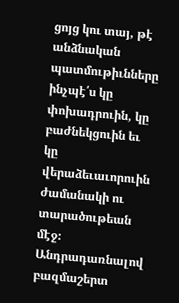ցոյց կու տայ, թէ անձնական պատմութիւնները ինչպէ՛ս կը փոխադրուին, կը բաժնեկցուին եւ կը վերաձեւաւորուին ժամանակի ու տարածութեան մէջ։ Անդրադառնալով բազմաշերտ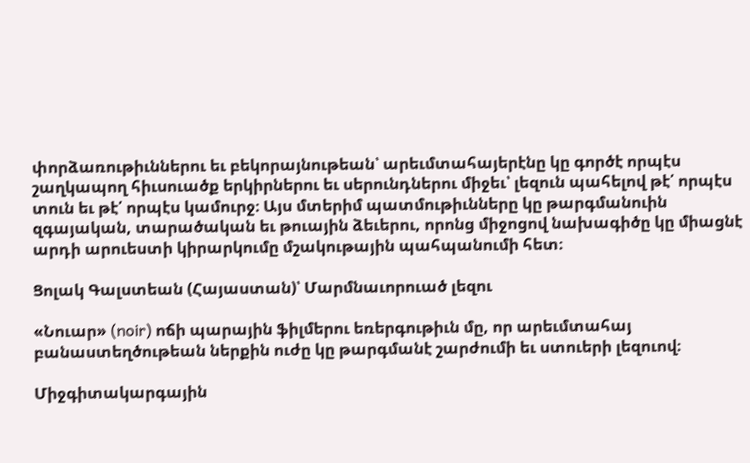փորձառութիւններու եւ բեկորայնութեան՝ արեւմտահայերէնը կը գործէ որպէս շաղկապող հիւսուածք երկիրներու եւ սերունդներու միջեւ՝ լեզուն պահելով թէ՛ որպէս տուն եւ թէ՛ որպէս կամուրջ։ Այս մտերիմ պատմութիւնները կը թարգմանուին զգայական, տարածական եւ թուային ձեւերու, որոնց միջոցով նախագիծը կը միացնէ արդի արուեստի կիրարկումը մշակութային պահպանումի հետ։

Ցոլակ Գալստեան (Հայաստան)՝ Մարմնաւորուած լեզու

«Նուար» (noir) ոճի պարային ֆիլմերու եռերգութիւն մը, որ արեւմտահայ բանաստեղծութեան ներքին ուժը կը թարգմանէ շարժումի եւ ստուերի լեզուով։

Միջգիտակարգային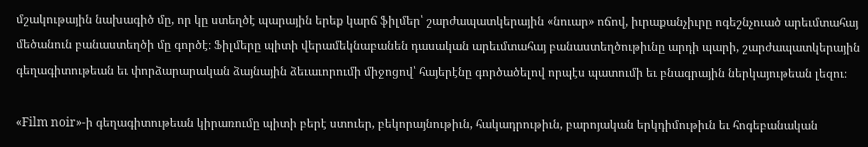մշակութային նախագիծ մը, որ կը ստեղծէ պարային երեք կարճ ֆիլմեր՝ շարժապատկերային «նուար» ոճով, իւրաքանչիւրը ոգեշնչուած արեւմտահայ մեծանուն բանաստեղծի մը գործէ։ Ֆիլմերը պիտի վերամեկնաբանեն դասական արեւմտահայ բանաստեղծութիւնը արդի պարի, շարժապատկերային գեղագիտութեան եւ փորձարարական ձայնային ձեւաւորումի միջոցով՝ հայերէնը գործածելով որպէս պատումի եւ բնագրային ներկայութեան լեզու։

«Film noir»-ի գեղագիտութեան կիրառումը պիտի բերէ ստուեր, բեկորայնութիւն, հակադրութիւն, բարոյական երկդիմութիւն եւ հոգեբանական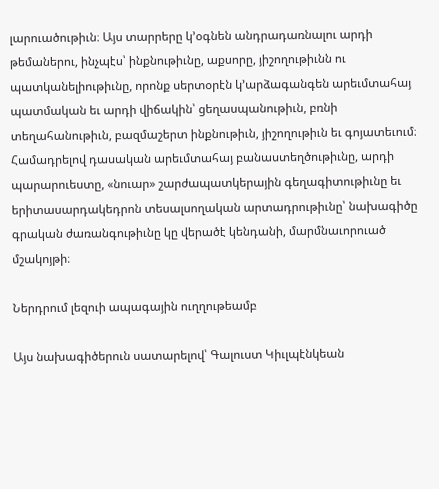լարուածութիւն։ Այս տարրերը կ’օգնեն անդրադառնալու արդի թեմաներու, ինչպէս՝ ինքնութիւնը, աքսորը, յիշողութիւնն ու պատկանելիութիւնը, որոնք սերտօրէն կ’արձագանգեն արեւմտահայ պատմական եւ արդի վիճակին՝ ցեղասպանութիւն, բռնի տեղահանութիւն, բազմաշերտ ինքնութիւն, յիշողութիւն եւ գոյատեւում։ Համադրելով դասական արեւմտահայ բանաստեղծութիւնը, արդի պարարուեստը, «նուար» շարժապատկերային գեղագիտութիւնը եւ երիտասարդակեդրոն տեսալսողական արտադրութիւնը՝ նախագիծը գրական ժառանգութիւնը կը վերածէ կենդանի, մարմնաւորուած մշակոյթի։

Ներդրում լեզուի ապագային ուղղութեամբ

Այս նախագիծերուն սատարելով՝ Գալուստ Կիւլպէնկեան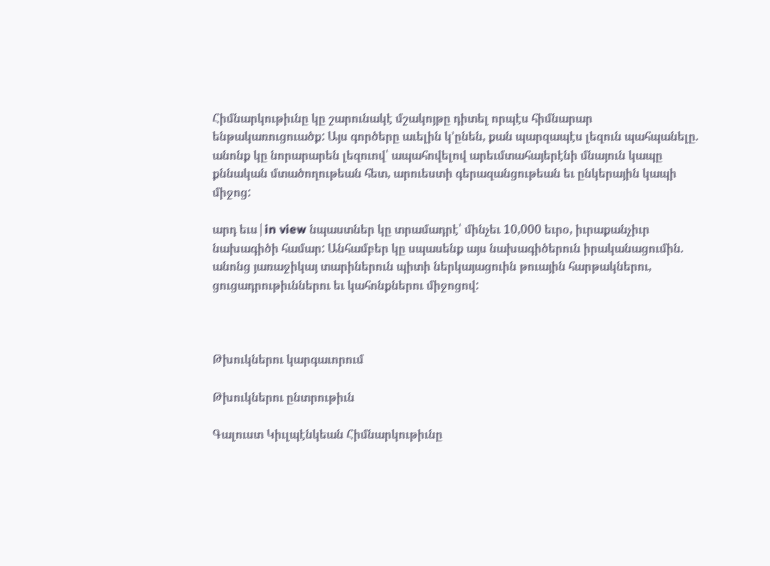Հիմնարկութիւնը կը շարունակէ մշակոյթը դիտել որպէս հիմնարար ենթակառուցուածք: Այս գործերը աւելին կ’ընեն, քան պարզապէս լեզուն պահպանելը. անոնք կը նորարարեն լեզուով՝ ապահովելով արեւմտահայերէնի մնայուն կապը քննական մտածողութեան հետ, արուեստի գերազանցութեան եւ ընկերային կապի միջոց:

արդ եւս|in view նպաստներ կը տրամադրէ՝ մինչեւ 10,000 եւրօ, իւրաքանչիւր նախագիծի համար: Անհամբեր կը սպասենք այս նախագիծերուն իրականացումին. անոնց յառաջիկայ տարիներուն պիտի ներկայացուին թուային հարթակներու, ցուցադրութիւններու եւ կահոնքներու միջոցով:



Թխուկներու կարգաւորում

Թխուկներու ընտրութիւն

Գալուստ Կիւլպէնկեան Հիմնարկութիւնը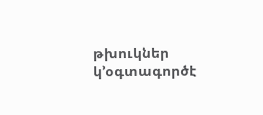թխուկներ կ՚օգտագործէ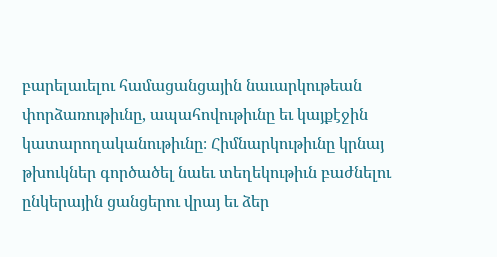բարելաւելու համացանցային նաւարկութեան փորձառութիւնը, ապահովութիւնը եւ կայքէջին կատարողականութիւնը։ Հիմնարկութիւնը կրնայ թխուկներ գործածել նաեւ տեղեկութիւն բաժնելու ընկերային ցանցերու վրայ եւ ձեր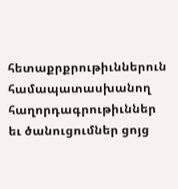հետաքրքրութիւններուն համապատասխանող հաղորդագրութիւններ եւ ծանուցումներ ցոյց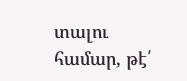տալու համար, թէ՛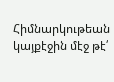Հիմնարկութեան կայքէջին մէջ թէ՛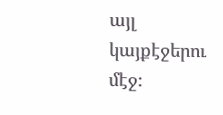այլ կայքէջերու մէջ։